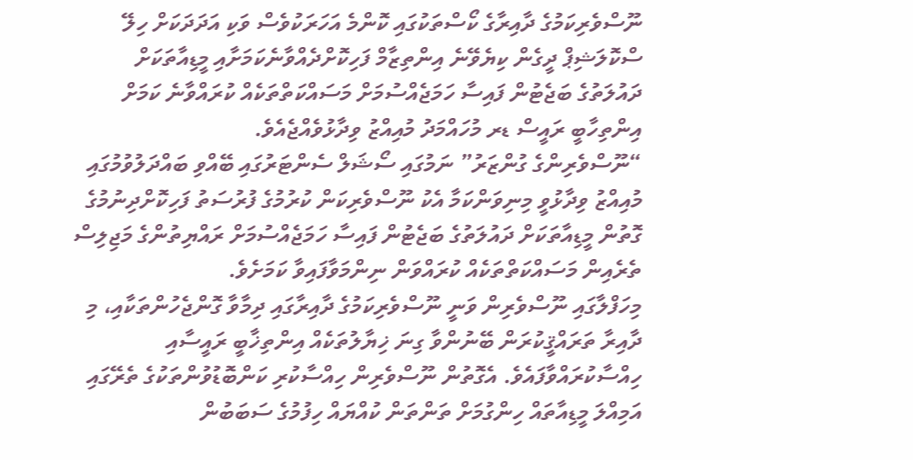ނޫސްވެރިކަމުގެ ދާއިރާގެ ކޯސްތަކުގައި ކޮންމެ އަހަރަކުވެސް ވަކި އަދަދަކަށް ހިލޭ ސްކޮލަޝިޕް ދީގެން ކިޔެވޭނެ އިންތިޒާމް ފަހިކޮށްދެއްވާނެކަމަށާއި މީޑިއާތަކަށް ދައުލަތުގެ ބަޖެޓުން ފައިސާ ހަމަޖެއްސުމަށް މަސައްކަތްތަކެއް ކުރައްވާނެ ކަމަށް އިންތިހާބީ ރައީސް ޑރ މުހައްމަދު މުއިއްޒު ވިދާޅުވެއްޖެއެވެ.
“ނޫސްވެރިންގެ ގުންޒަރު” ނަމުގައި ސޯޝަލް ސެންޓަރުގައި ބޭއްވި ބައްދަލުވުމުގައި މުއިއްޒު ވިދާޅުވީ މިނިވަންކަމާ އެކު ނޫސްވެރިކަން ކުރުމުގެ ފުރުސަތު ފަހިކޮށްދިނުމުގެ ގޮތުން މީޑިއާތަކަށް ދައުލަތުގެ ބަޖެޓުން ފައިސާ ހަމަޖެއްސުމަށް ރައްޔިތުންގެ މަޖިލިސް ތެރެއިން މަސައްކަތްތަކެއް ކުރައްވަން ނިންމަވާފައިވާ ކަމަށެވެ.
މިހަފްލާގައި ނޫސްވެރިން ވަނީ ނޫސްވެރިކަމުގެ ދާއިރާގައި ދިމާވާ ގޮންޖެހުންތަކާއި، މި ދާއިރާ ތަރައްޤީކުރަން ބޭނުންވާ ގިނަ ޚިޔާލުތަކެއް އިންތިޚާބީ ރައީސާއި ހިއްސާކުރައްވާފައެވެ. އެގޮތުން ނޫސްވެރިން ހިއްސާކުރި ކަންބޮޑުވުންތަކުގެ ތެރޭގައި އަމިއްލަ މީޑިއާތައް ހިންގުމަށް ތަންތަން ކުއްޔައް ހިފުމުގެ ސަބަބުން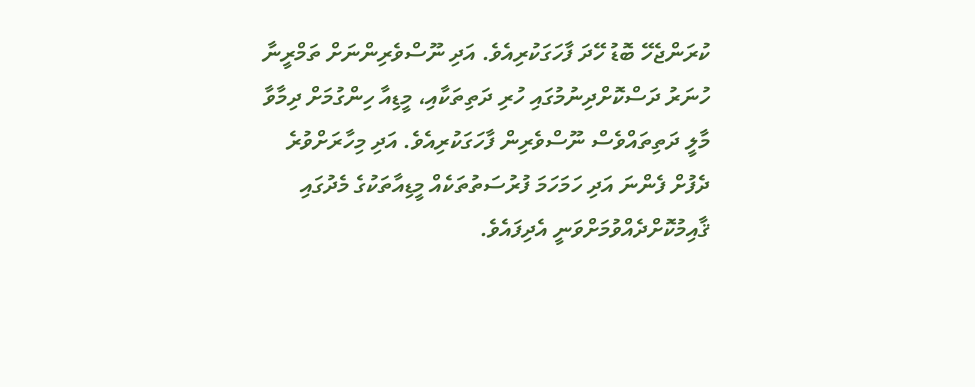ކުރަންޖެހޭ ބޮޑު ހޭދަ ފާހަގަކުރިއެވެ. އަދި ނޫސްވެރިންނަށް ތަމްރީނާ ހުނަރު ދަސްކޮށްދިނުމުގައި ހުރި ދަތިތަކާއި، މީޑިއާ ހިންގުމަށް ދިމާވާ މާލީ ދަތިތައްވެސް ނޫސްވެރިން ފާހަގަކުރިއެވެ. އަދި މިހާރަށްވުރެ ދެފުށް ފެންނަ އަދި ހަމަހަމަ ފުރުސަތުތަކެއް މީޑިއާތަކުގެ މެދުގައި ޤާއިމުކޮށްދެއްވުމަށްވަނީ އެދިފައެވެ.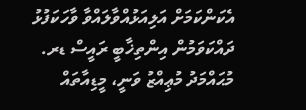އެކަންކަމަށް އަލިއަޅުއްވާލައްވާ ވާހަކަފުޅު ދައްކަވަމުން އިންތިޚާބީ ރައީސް ޑރ. މުޙައްމަދު މުޢިއްޒު ވަނީ، މީޑިއާތައް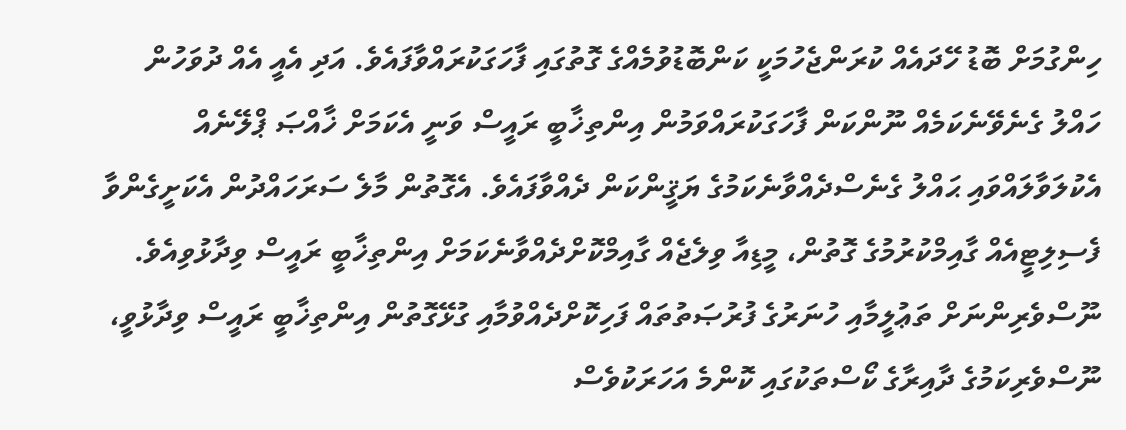ހިންގުމަށް ބޮޑު ހޭދައެއް ކުރަންޖެހުމަކީ ކަންބޮޑުވުމެއްގެ ގޮތުގައި ފާހަގަކުރައްވާފައެވެ. އަދި އެއީ އެއް ދުވަހުން ހައްލު ގެނެވޭނެކަމެއް ނޫންކަން ފާހަގަކުރައްވަމުން އިންތިޚާބީ ރައީސް ވަނީ އެކަމަށް ޚާއްޞަ ޕްލޭނެއް އެކުލަވާލައްވައި ޙައްލު ގެނެސްދެއްވާނެކަމުގެ ޔަޤީންކަން ދެއްވާފައެވެ. އެގޮތުން މާލެ ސަރަހައްދުން އެކަށީގެންވާ ފެސިލިޓީއެއް ގާއިމްކުރުމުގެ ގޮތުން، މީޑިއާ ވިލެޖެއް ގާއިމްކޮށްދެއްވާނެކަމަށް އިންތިޚާބީ ރައީސް ވިދާޅުވިއެވެ.
ނޫސްވެރިންނަށް ތަޢުލީމާއި ހުނަރުގެ ފުރުޞަތުތައް ފަހިކޮށްދެއްވުމާއި ގުޅޭގޮތުން އިންތިޚާބީ ރައީސް ވިދާޅުވީ، ނޫސްވެރިކަމުގެ ދާއިރާގެ ކޯސްތަކުގައި ކޮންމެ އަހަރަކުވެސް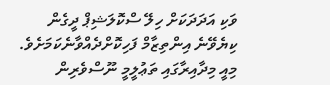ވަކި އަދަދަކަށް ހިލޭ ސްކޮލަޝިޕް ދީގެން ކިޔެވޭނެ އިންތިޒާމް ފަހިކޮށްދެއްވާނެކަމަށެވެ. މިއީ މިދާއިރާގައި ތަޢުލީމީ ނޫސްވެރިން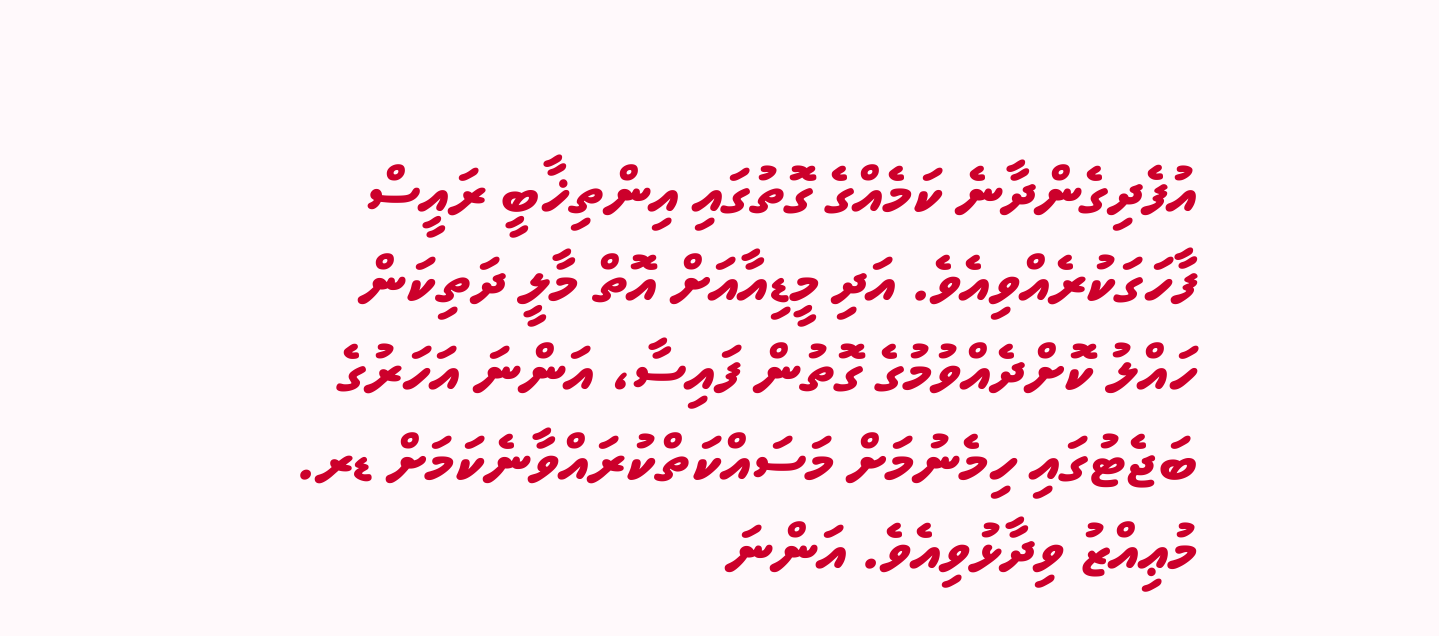އުފެދިގެންދާނެ ކަމެއްގެ ގޮތުގައި އިންތިޚާބީ ރައީސް ފާހަގަކުރެއްވިއެވެ. އަދި މީޑިއާއަށް އޮތް މާލީ ދަތިކަން ހައްލު ކޮށްދެއްވުމުގެ ގޮތުން ފައިސާ، އަންނަ އަހަރުގެ ބަޖެޓުގައި ހިމެނުމަށް މަސައްކަތްކުރައްވާނެކަމަށް ޑރ. މުޢިއްޒު ވިދާޅުވިއެވެ. އަންނަ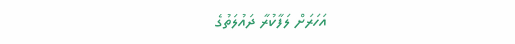އަހަރަށް ލަފާކުރާ ދައުލަތުގެ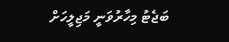ބަޖެޓު މިހާރުވަނީ މަޖިލީހަށް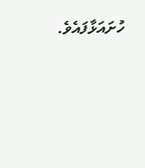ހުށައަޅާފައެވެ.